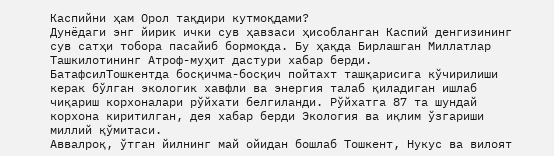Каспийни ҳам Орол тақдири кутмоқдами?
Дунёдаги энг йирик ички сув ҳавзаси ҳисобланган Каспий денгизининг сув сатҳи тобора пасайиб бормоқда. Бу ҳақда Бирлашган Миллатлар Ташкилотининг Атроф-муҳит дастури хабар берди.
БатафсилТошкентда босқичма-босқич пойтахт ташқарисига кўчирилиши керак бўлган экологик хавфли ва энергия талаб қиладиган ишлаб чиқариш корхоналари рўйхати белгиланди. Рўйхатга 87 та шундай корхона киритилган, дея хабар берди Экология ва иқлим ўзгариши миллий қўмитаси.
Аввалроқ, ўтган йилнинг май ойидан бошлаб Тошкент, Нукус ва вилоят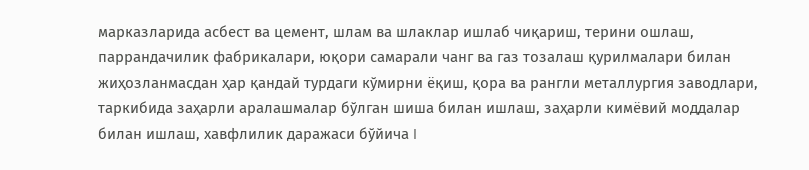марказларида асбест ва цемент, шлам ва шлаклар ишлаб чиқариш, терини ошлаш, паррандачилик фабрикалари, юқори самарали чанг ва газ тозалаш қурилмалари билан жиҳозланмасдан ҳар қандай турдаги кўмирни ёқиш, қора ва рангли металлургия заводлари, таркибида заҳарли аралашмалар бўлган шиша билан ишлаш, заҳарли кимёвий моддалар билан ишлаш, хавфлилик даражаси бўйича I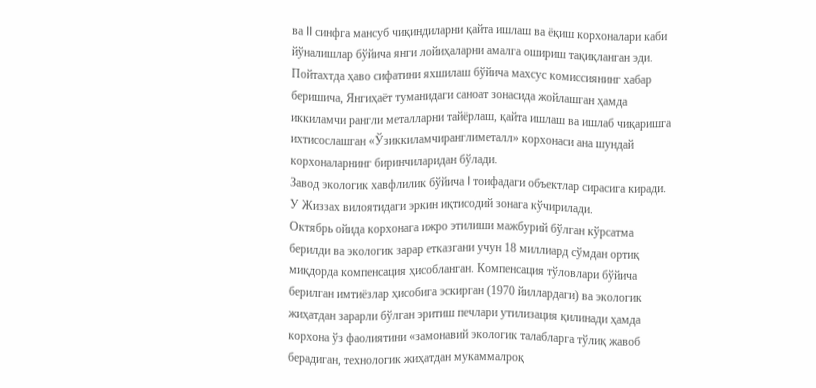ва II синфга мансуб чиқиндиларни қайта ишлаш ва ёқиш корхоналари каби йўналишлар бўйича янги лойиҳаларни амалга ошириш тақиқланган эди.
Пойтахтда ҳаво сифатини яхшилаш бўйича махсус комиссиянинг хабар беришича, Янгиҳаёт туманидаги саноат зонасида жойлашган ҳамда иккиламчи рангли металларни тайёрлаш, қайта ишлаш ва ишлаб чиқаришга ихтисослашган «Ўзиккиламчиранглиметалл» корхонаси ана шундай корхоналарнинг биринчиларидан бўлади.
Завод экологик хавфлилик бўйича I тоифадаги объектлар сирасига киради. У Жиззах вилоятидаги эркин иқтисодий зонага кўчирилади.
Октябрь ойида корхонага ижро этилиши мажбурий бўлган кўрсатма берилди ва экологик зарар етказгани учун 18 миллиард сўмдан ортиқ миқдорда компенсация ҳисобланган. Компенсация тўловлари бўйича берилган имтиёзлар ҳисобига эскирган (1970 йиллардаги) ва экологик жиҳатдан зарарли бўлган эритиш печлари утилизация қилинади ҳамда корхона ўз фаолиятини «замонавий экологик талабларга тўлиқ жавоб берадиган, технологик жиҳатдан мукаммалроқ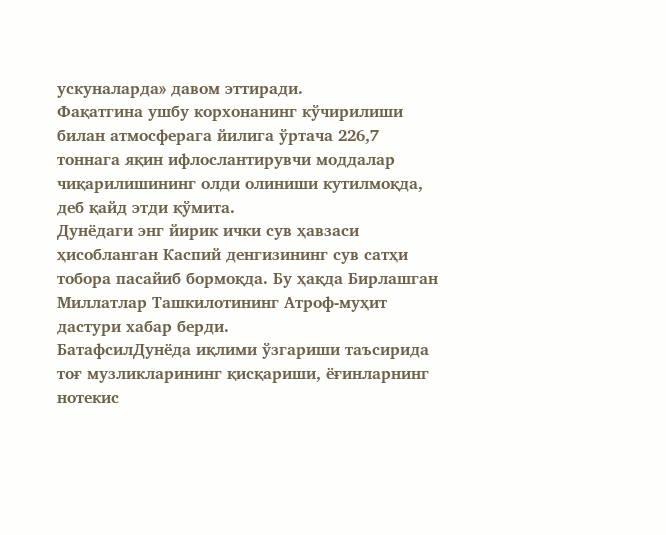ускуналарда» давом эттиради.
Фақатгина ушбу корхонанинг кўчирилиши билан атмосферага йилига ўртача 226,7 тоннага яқин ифлослантирувчи моддалар чиқарилишининг олди олиниши кутилмоқда, деб қайд этди қўмита.
Дунёдаги энг йирик ички сув ҳавзаси ҳисобланган Каспий денгизининг сув сатҳи тобора пасайиб бормоқда. Бу ҳақда Бирлашган Миллатлар Ташкилотининг Атроф-муҳит дастури хабар берди.
БатафсилДунёда иқлими ўзгариши таъсирида тоғ музликларининг қисқариши, ёғинларнинг нотекис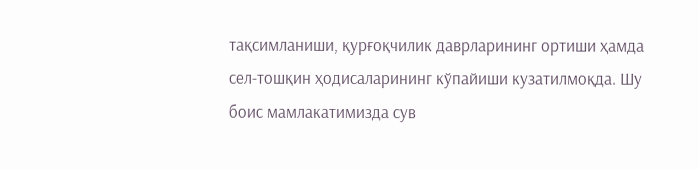тақсимланиши, қурғоқчилик даврларининг ортиши ҳамда сел-тошқин ҳодисаларининг кўпайиши кузатилмоқда. Шу боис мамлакатимизда сув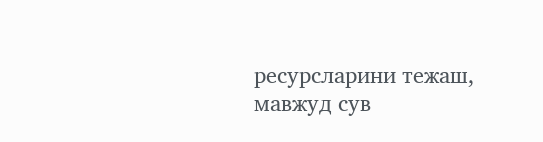ресурсларини тежаш, мавжуд сув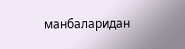манбаларидан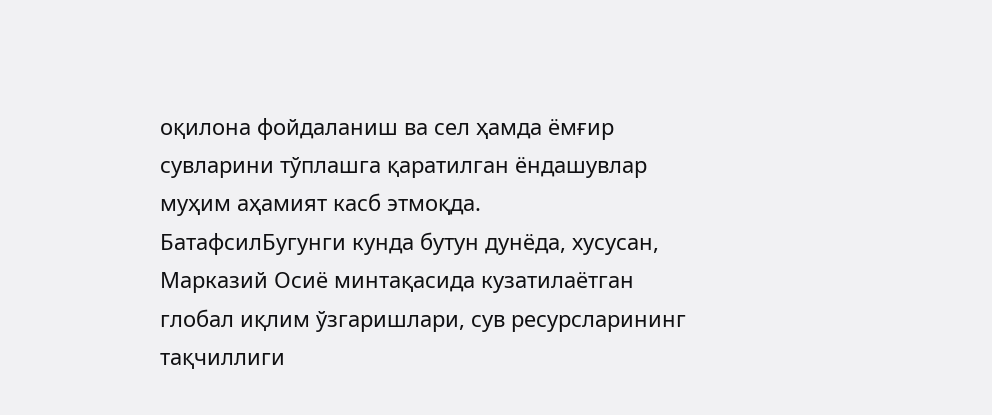оқилона фойдаланиш ва сел ҳамда ёмғир сувларини тўплашга қаратилган ёндашувлар муҳим аҳамият касб этмоқда.
БатафсилБугунги кунда бутун дунёда, хусусан, Марказий Осиё минтақасида кузатилаётган глобал иқлим ўзгаришлари, сув ресурсларининг тақчиллиги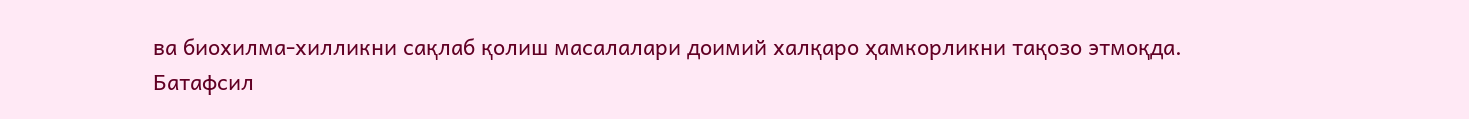ва биохилма-хилликни сақлаб қолиш масалалари доимий халқаро ҳамкорликни тақозо этмоқда.
Батафсил